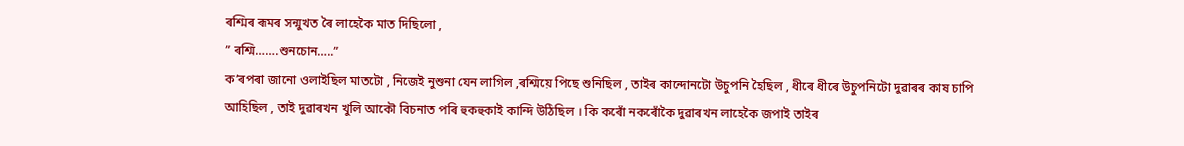ৰশ্মিৰ ৰূমৰ সন্মুখত ৰৈ লাহেকৈ মাত দিছিলো ,
” ৰশ্মি…….শুনচোন…..”
ক’ৰপৰা জানো ওলাইছিল মাতটো , নিজেই নুশুনা যেন লাগিল ,ৰশ্মিয়ে পিছে শুনিছিল , তাইৰ কান্দোনটো উচুপনি হৈছিল , ধীৰে ধীৰে উচুপনিটো দুৱাৰৰ কাষ চাপি আহিছিল , তাই দুৱাৰখন খুলি আকৌ বিচনাত পৰি হুকহুকাই কান্দি উঠিছিল । কি কৰোঁ নকৰোঁকৈ দুৱাৰখন লাহেকৈ জপাই তাইৰ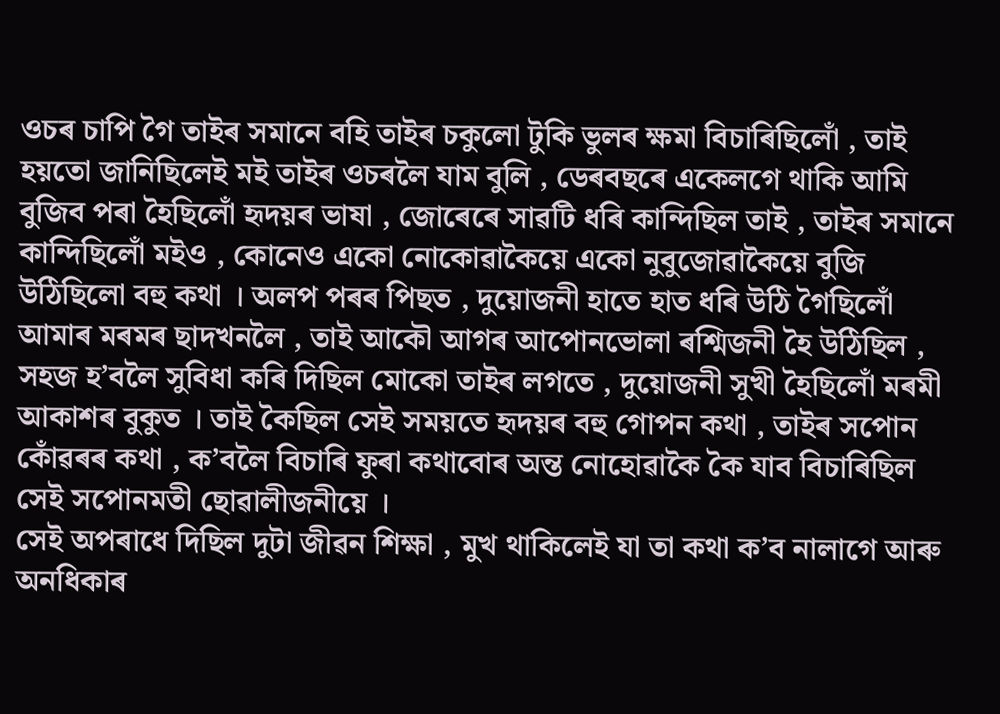ওচৰ চাপি গৈ তাইৰ সমানে বহি তাইৰ চকুলো টুকি ভুলৰ ক্ষমা বিচাৰিছিলোঁ , তাই হয়তো জানিছিলেই মই তাইৰ ওচৰলৈ যাম বুলি , ডেৰবছৰে একেলগে থাকি আমি বুজিব পৰা হৈছিলোঁ হৃদয়ৰ ভাষা , জোৰেৰে সাৱটি ধৰি কান্দিছিল তাই , তাইৰ সমানে কান্দিছিলোঁ মইও , কোনেও একো নোকোৱাকৈয়ে একো নুবুজোৱাকৈয়ে বুজি উঠিছিলো বহু কথা । অলপ পৰৰ পিছত , দুয়োজনী হাতে হাত ধৰি উঠি গৈছিলোঁ আমাৰ মৰমৰ ছাদখনলৈ , তাই আকৌ আগৰ আপোনভোলা ৰশ্মিজনী হৈ উঠিছিল , সহজ হ’বলৈ সুবিধা কৰি দিছিল মোকো তাইৰ লগতে , দুয়োজনী সুখী হৈছিলোঁ মৰমী আকাশৰ বুকুত । তাই কৈছিল সেই সময়তে হৃদয়ৰ বহু গোপন কথা , তাইৰ সপোন কোঁৱৰৰ কথা , ক’বলৈ বিচাৰি ফুৰা কথাবোৰ অন্ত নোহোৱাকৈ কৈ যাব বিচাৰিছিল সেই সপোনমতী ছোৱালীজনীয়ে ।
সেই অপৰাধে দিছিল দুটা জীৱন শিক্ষা , মুখ থাকিলেই যা তা কথা ক’ব নালাগে আৰু অনধিকাৰ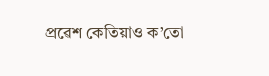প্ৰৱেশ কেতিয়াও ক’তো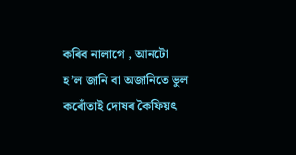কৰিব নালাগে , আনটো হ’ল জানি বা অজানিতে ভুল কৰোঁতাই দোষৰ কৈফিয়ৎ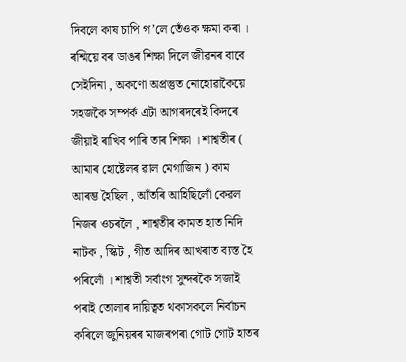দিবলে কাষ চাপি গ’লে তেঁওক ক্ষমা কৰা । ৰশ্মিয়ে বৰ ডাঙৰ শিক্ষা দিলে জীৱনৰ বাবে সেইদিনা , অকণো অপ্ৰস্তুত নোহোৱাকৈয়ে সহজকৈ সম্পৰ্ক এটা আগৰদৰেই কিদৰে জীয়াই ৰাখিব পাৰি তাৰ শিক্ষা । শাশ্বতীৰ ( আমাৰ হোষ্টেলৰ ৱাল মেগাজিন ) কাম আৰম্ভ হৈছিল , আঁতৰি আহিছিলোঁ কেৱল নিজৰ ওচৰলৈ , শাশ্বতীৰ কামত হাত নিদি নাটক , স্কিট , গীত আদিৰ আখৰাত ব্যস্ত হৈ পৰিলোঁ । শাশ্বতী সৰ্বাংগ সুন্দৰকৈ সজাই পৰাই তোলাৰ দায়িত্বত থকাসকলে নিৰ্বাচন কৰিলে জুনিয়ৰৰ মাজৰপৰা গোট গোট হাতৰ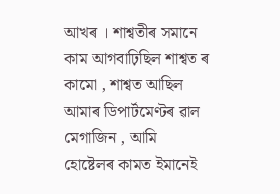আখৰ । শাশ্বতীৰ সমানে কাম আগবাঢ়িছিল শাশ্বত ৰ কামো , শাশ্বত আছিল আমাৰ ডিপাৰ্টমেণ্টৰ ৱাল মেগাজিন , আমি হোষ্টেলৰ কামত ইমানেই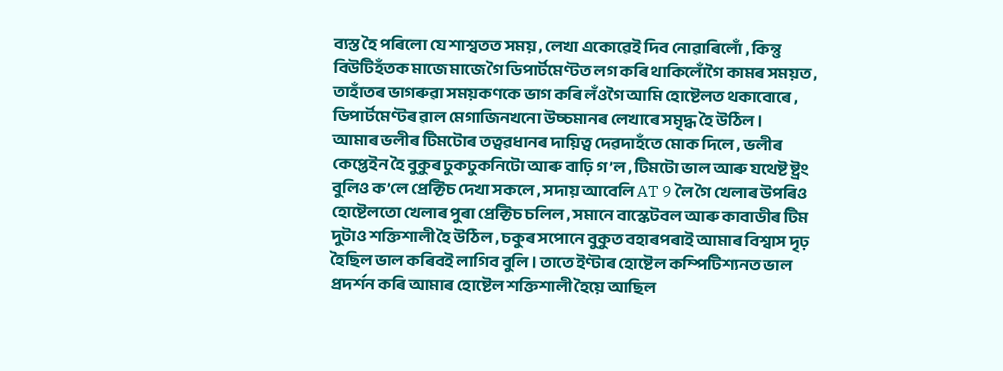ব্যস্ত হৈ পৰিলো যে শাশ্বতত সময় , লেখা একোৱেই দিব নোৱাৰিলোঁ , কিন্তু বিউটিহঁতক মাজে মাজে গৈ ডিপাৰ্টমেণ্টত লগ কৰি থাকিলোঁগৈ কামৰ সময়ত , তাহাঁতৰ ভাগৰুৱা সময়কণকে ভাগ কৰি লঁওগৈ আমি হোষ্টেলত থকাবোৰে , ডিপাৰ্টমেণ্টৰ ৱাল মেগাজিনখনো উচ্চমানৰ লেখাৰে সমৃদ্ধ হৈ উঠিল ।
আমাৰ ভলীৰ টিমটোৰ তত্বৱধানৰ দায়িত্ব দেৱদাহঁতে মোক দিলে , ভলীৰ কেপ্তেইন হৈ বুকুৰ ঢুকঢুকনিটো আৰু বাঢ়ি গ’ল , টিমটো ভাল আৰু যথেষ্ট ষ্ট্ৰং বুলিও ক’লে প্ৰেক্টিচ দেখা সকলে , সদায় আবেলি AT 9 লৈ গৈ খেলাৰ উপৰিও হোষ্টেলতো খেলাৰ পুৰা প্ৰেক্টিচ চলিল , সমানে বাস্কেটবল আৰু কাবাডীৰ টিম দুটাও শক্তিশালী হৈ উঠিল , চকুৰ সপোনে বুকুত বহাৰপৰাই আমাৰ বিশ্বাস দৃঢ় হৈছিল ভাল কৰিবই লাগিব বুলি । তাতে ইণ্টাৰ হোষ্টেল কম্পিটিশ্যনত ভাল প্ৰদৰ্শন কৰি আমাৰ হোষ্টেল শক্তিশালী হৈয়ে আছিল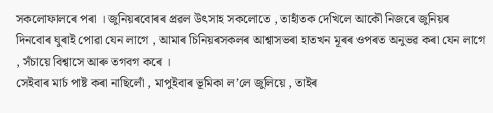সকলোফালৰে পৰা । জুনিয়ৰবোৰৰ প্ৰৱল উৎসাহ সকলোতে , তাহাঁতক দেখিলে আকৌ নিজৰে জুনিয়ৰ দিনবোৰ ঘুৰাই পোৱা যেন লাগে , আমাৰ চিনিয়ৰসকলৰ আশ্বাসভৰা হাতখন মূৰৰ ওপৰত অনুভৱ কৰা যেন লাগে , সঁচায়ে বিশ্বাসে আৰু তগবগ কৰে ।
সেইবাৰ মাৰ্চ পাষ্ট কৰা নাছিলোঁ , মাপুইবাৰ ভূমিকা ল’লে জুলিয়ে , তাইৰ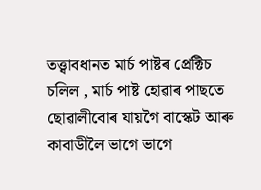তত্ত্বাবধানত মাৰ্চ পাষ্টৰ প্ৰেক্টিচ চলিল , মাৰ্চ পাষ্ট হোৱাৰ পাছতে ছোৱালীবোৰ যায়গৈ বাস্কেট আৰু কাবাডীলৈ ভাগে ভাগে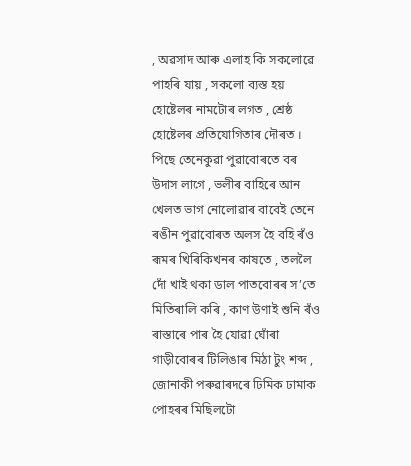, অৱসাদ আৰু এলাহ কি সকলোৱে পাহৰি যায় , সকলো ব্যস্ত হয় হোষ্টেলৰ নামটোৰ লগত , শ্ৰেষ্ঠ হোষ্টেলৰ প্ৰতিযোগিতাৰ দৌৰত । পিছে তেনেকুৱা পুৱাবোৰতে বৰ উদাস লাগে , ভলীৰ বাহিৰে আন খেলত ভাগ নোলোৱাৰ বাবেই তেনে ৰঙীন পুৱাবোৰত অলস হৈ বহি ৰঁও ৰূমৰ খিৰিকিখনৰ কাষতে , তললৈ দোঁ খাই থকা ডাল পাতবোৰৰ স’তে মিতিৰালি কৰি , কাণ উণাই শুনি ৰঁও ৰাস্তাৰে পাৰ হৈ যোৱা ঘোঁৰা গাড়ীবোৰৰ টিলিঙাৰ মিঠা টুং শব্দ , জোনাকী পৰুৱাৰদৰে ঢিমিক ঢামাক পোহৰৰ মিছিলটো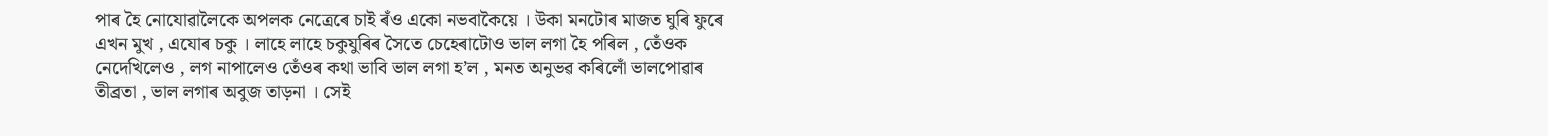পাৰ হৈ নোযোৱালৈকে অপলক নেত্ৰেৰে চাই ৰঁও একো নভবাকৈয়ে । উকা মনটোৰ মাজত ঘুৰি ফুৰে এখন মুখ , এযোৰ চকু । লাহে লাহে চকুযুৰিৰ সৈতে চেহেৰাটোও ভাল লগা হৈ পৰিল , তেঁওক নেদেখিলেও , লগ নাপালেও তেঁওৰ কথা ভাবি ভাল লগা হ’ল , মনত অনুভৱ কৰিলোঁ ভালপোৱাৰ তীব্ৰতা , ভাল লগাৰ অবুজ তাড়না । সেই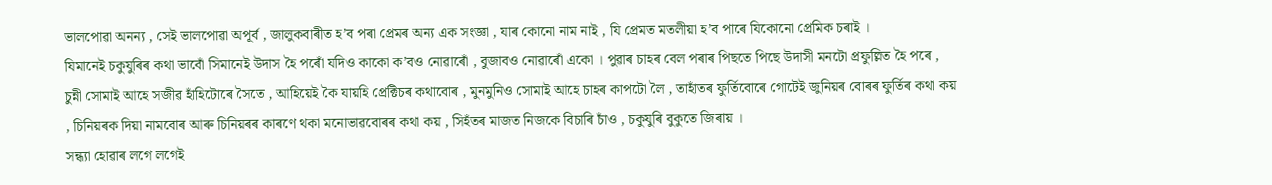ভালপোৱা অনন্য , সেই ভালপোৱা অপূৰ্ব , জালুকবাৰীত হ’ব পৰা প্ৰেমৰ অন্য এক সংজ্ঞা , যাৰ কোনো নাম নাই , যি প্ৰেমত মতলীয়া হ’ব পাৰে যিকোনো প্ৰেমিক চৰাই ।
যিমানেই চকুযুৰিৰ কথা ভাবোঁ সিমানেই উদাস হৈ পৰোঁ যদিও কাকো ক’বও নোৱাৰোঁ , বুজাবও নোৱাৰোঁ একো । পুৱাৰ চাহৰ বেল পৰাৰ পিছতে পিছে উদাসী মনটো প্ৰফুল্লিত হৈ পৰে , চুন্নী সোমাই আহে সজীৱ হাঁহিটোৰে সৈতে , আহিয়েই কৈ যায়হি প্ৰেক্টিচৰ কথাবোৰ , মুনমুনিও সোমাই আহে চাহৰ কাপটো লৈ , তাহাঁতৰ ফুৰ্তিবোৰে গোটেই জুনিয়ৰ বোৰৰ ফুৰ্তিৰ কথা কয় , চিনিয়ৰক দিয়া নামবোৰ আৰু চিনিয়ৰৰ কাৰণে থকা মনোভাৱবোৰৰ কথা কয় , সিহঁতৰ মাজত নিজকে বিচাৰি চাঁও , চকুযুৰি বুকুতে জিৰায় ।
সন্ধ্যা হোৱাৰ লগে লগেই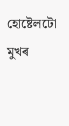হোষ্টেলটো মুখৰ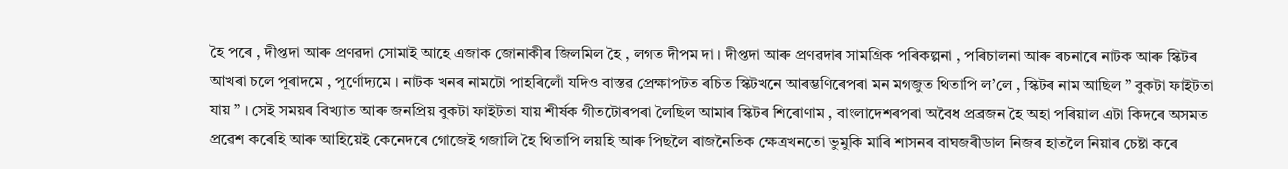হৈ পৰে , দীপ্তদা আৰু প্ৰণৱদা সোমাই আহে এজাক জোনাকীৰ জিলমিল হৈ , লগত দীপম দা । দীপ্তদা আৰু প্ৰণৱদাৰ সামগ্ৰিক পৰিকল্পনা , পৰিচালনা আৰু ৰচনাৰে নাটক আৰু স্কিটৰ আখৰা চলে পূৰাদমে , পূৰ্ণোদ্যমে । নাটক খনৰ নামটো পাহৰিলোঁ যদিও বাস্তৱ প্ৰেক্ষাপটত ৰচিত স্কিটখনে আৰম্ভণিৰেপৰা মন মগজুত থিতাপি ল’লে , স্কিটৰ নাম আছিল ” বুকটা ফাইটতা যায় ” । সেই সময়ৰ বিখ্যাত আৰু জনপ্ৰিয় বুকটা ফাইটতা যায় শীৰ্ষক গীতটোৰপৰা লৈছিল আমাৰ স্কিটৰ শিৰোণাম , বাংলাদেশৰপৰা অবৈধ প্ৰব্ৰজন হৈ অহা পৰিয়াল এটা কিদৰে অসমত প্ৰৱেশ কৰেহি আৰু আহিয়েই কেনেদৰে গোজেই গজালি হৈ থিতাপি লয়হি আৰু পিছলৈ ৰাজনৈতিক ক্ষেত্ৰখনতো ভুমুকি মাৰি শাসনৰ বাঘজৰীডাল নিজৰ হাতলৈ নিয়াৰ চেষ্টা কৰে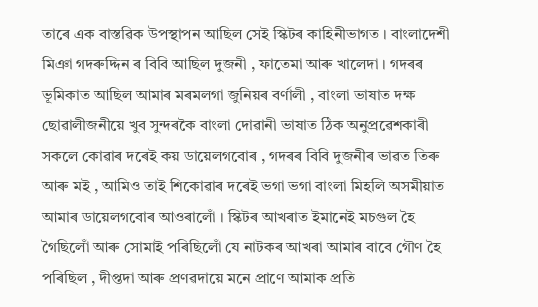তাৰে এক বাস্তৱিক উপস্থাপন আছিল সেই স্কিটৰ কাহিনীভাগত । বাংলাদেশী মিঞা গদৰুদ্দিন ৰ বিবি আছিল দুজনী , ফাতেমা আৰু খালেদা । গদৰৰ ভূমিকাত আছিল আমাৰ মৰমলগা জুনিয়ৰ বৰ্ণালী , বাংলা ভাষাত দক্ষ ছোৱালীজনীয়ে খুব সুন্দৰকৈ বাংলা দোৱানী ভাষাত ঠিক অনুপ্ৰৱেশকাৰী সকলে কোৱাৰ দৰেই কয় ডায়েলগবোৰ , গদৰৰ বিবি দুজনীৰ ভাৱত তিৰু আৰু মই , আমিও তাই শিকোৱাৰ দৰেই ভগা ভগা বাংলা মিহলি অসমীয়াত আমাৰ ডায়েলগবোৰ আওৰালোঁ । স্কিটৰ আখৰাত ইমানেই মচগুল হৈ গৈছিলোঁ আৰু সোমাই পৰিছিলোঁ যে নাটকৰ আখৰা আমাৰ বাবে গৌণ হৈ পৰিছিল , দীপ্তদা আৰু প্ৰণৱদায়ে মনে প্ৰাণে আমাক প্ৰতি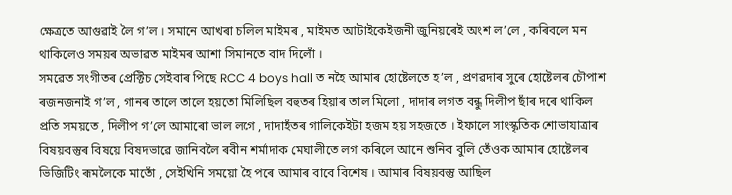ক্ষেত্ৰতে আগুৱাই লৈ গ’ল । সমানে আখৰা চলিল মাইমৰ , মাইমত আটাইকেইজনী জুনিয়ৰেই অংশ ল’লে , কৰিবলে মন থাকিলেও সময়ৰ অভাৱত মাইমৰ আশা সিমানতে বাদ দিলোঁ ।
সমৱেত সংগীতৰ প্ৰেক্টিচ সেইবাৰ পিছে RCC 4 boys hall ত নহৈ আমাৰ হোষ্টেলতে হ’ল , প্ৰণৱদাৰ সুৰে হোষ্টেলৰ চৌপাশ ৰজনজনাই গ’ল , গানৰ তালে তালে হয়তো মিলিছিল বহুতৰ হিয়াৰ তাল মিলো , দাদাৰ লগত বন্ধু দিলীপ ছাঁৰ দৰে থাকিল প্ৰতি সময়তে , দিলীপ গ’লে আমাৰো ভাল লগে , দাদাহঁতৰ গালিকেইটা হজম হয় সহজতে । ইফালে সাংস্কৃতিক শোভাযাত্ৰাৰ বিষয়বস্তুৰ বিষয়ে বিষদভাৱে জানিবলৈ ৰবীন শৰ্মাদাক মেঘালীতে লগ কৰিলে আনে শুনিব বুলি তেঁওক আমাৰ হোষ্টেলৰ ভিজিটিং ৰূমলৈকে মাতোঁ , সেইখিনি সময়ো হৈ পৰে আমাৰ বাবে বিশেষ । আমাৰ বিষয়বস্তু আছিল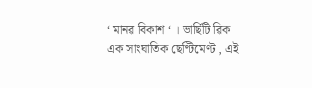‘ মানৱ বিকাশ ‘ । ভাৰ্ছিটি ৱিক এক সাংঘাতিক ছেণ্টিমেণ্ট , এই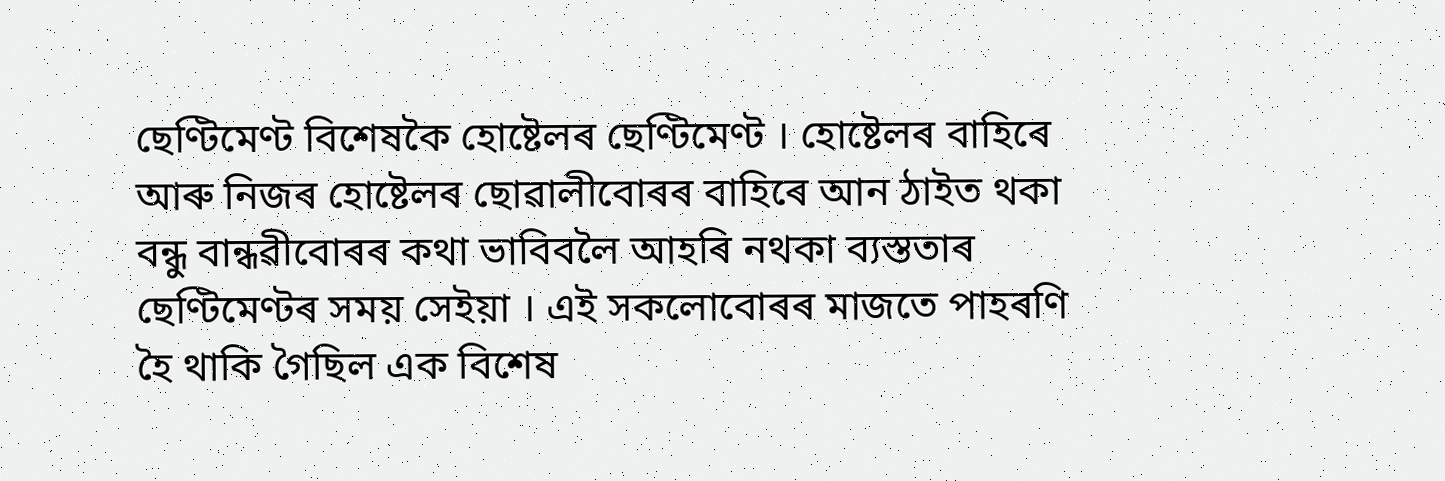ছেণ্টিমেণ্ট বিশেষকৈ হোষ্টেলৰ ছেণ্টিমেণ্ট । হোষ্টেলৰ বাহিৰে আৰু নিজৰ হোষ্টেলৰ ছোৱালীবোৰৰ বাহিৰে আন ঠাইত থকা বন্ধু বান্ধৱীবোৰৰ কথা ভাবিবলৈ আহৰি নথকা ব্যস্ততাৰ ছেণ্টিমেণ্টৰ সময় সেইয়া । এই সকলোবোৰৰ মাজতে পাহৰণি হৈ থাকি গৈছিল এক বিশেষ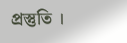প্ৰস্তুতি ।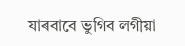যাৰবাবে ভুগিব লগীয়া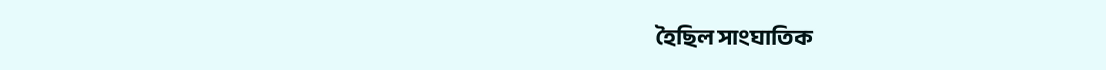হৈছিল সাংঘাতিক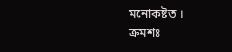মনোকষ্টত ।
ক্ৰমশঃ